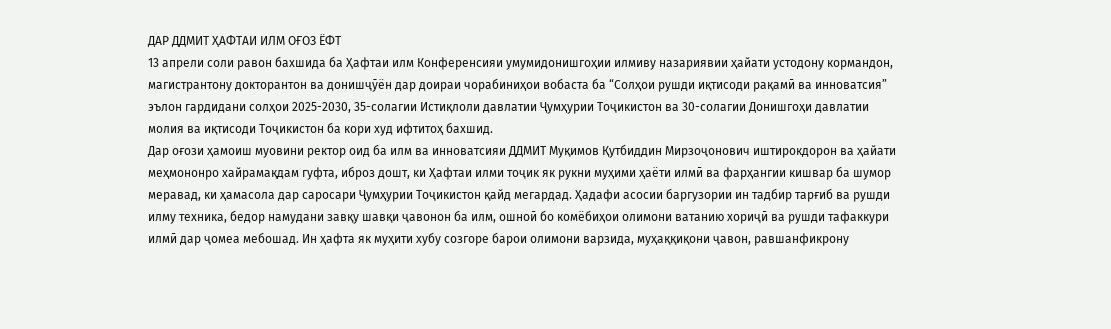ДАР ДДМИТ ҲАФТАИ ИЛМ ОҒОЗ ЁФТ
13 апрели соли равон бахшида ба Ҳафтаи илм Конференсияи умумидонишгоҳии илмиву назариявии ҳайати устодону кормандон, магистрантону докторантон ва донишҷӯён дар доираи чорабиниҳои вобаста ба “Солҳои рушди иқтисоди рақамӣ ва инноватсия” эълон гардидани солҳои 2025-2030, 35-солагии Истиқлоли давлатии Ҷумҳурии Тоҷикистон ва 30-солагии Донишгоҳи давлатии молия ва иқтисоди Тоҷикистон ба кори худ ифтитоҳ бахшид.
Дар оғози ҳамоиш муовини ректор оид ба илм ва инноватсияи ДДМИТ Муқимов Қутбиддин Мирзоҷонович иштирокдорон ва ҳайати меҳмононро хайрамақдам гуфта, иброз дошт, ки Ҳафтаи илми тоҷик як рукни муҳими ҳаёти илмӣ ва фарҳангии кишвар ба шумор меравад, ки ҳамасола дар саросари Ҷумҳурии Тоҷикистон қайд мегардад. Ҳадафи асосии баргузории ин тадбир тарғиб ва рушди илму техника, бедор намудани завқу шавқи ҷавонон ба илм, ошноӣ бо комёбиҳои олимони ватанию хориҷӣ ва рушди тафаккури илмӣ дар ҷомеа мебошад. Ин ҳафта як муҳити хубу созгоре барои олимони варзида, муҳаққиқони ҷавон, равшанфикрону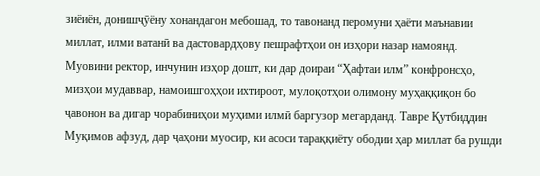зиёиён, донишҷӯёну хонандагон мебошад, то тавонанд перомуни ҳаёти маънавии миллат, илми ватанӣ ва дастовардҳову пешрафтҳои он изҳори назар намоянд.
Муовини ректор, инчунин изҳор дошт, ки дар доираи “Ҳафтаи илм” конфронсҳо, мизҳои мудаввар, намоишгоҳҳои ихтироот, мулоқотҳои олимону муҳаққиқон бо ҷавонон ва дигар чорабиниҳои муҳими илмӣ баргузор мегарданд. Тавре Қутбиддин Муқимов афзуд, дар ҷаҳони муосир, ки асоси тараққиёту ободии ҳар миллат ба рушди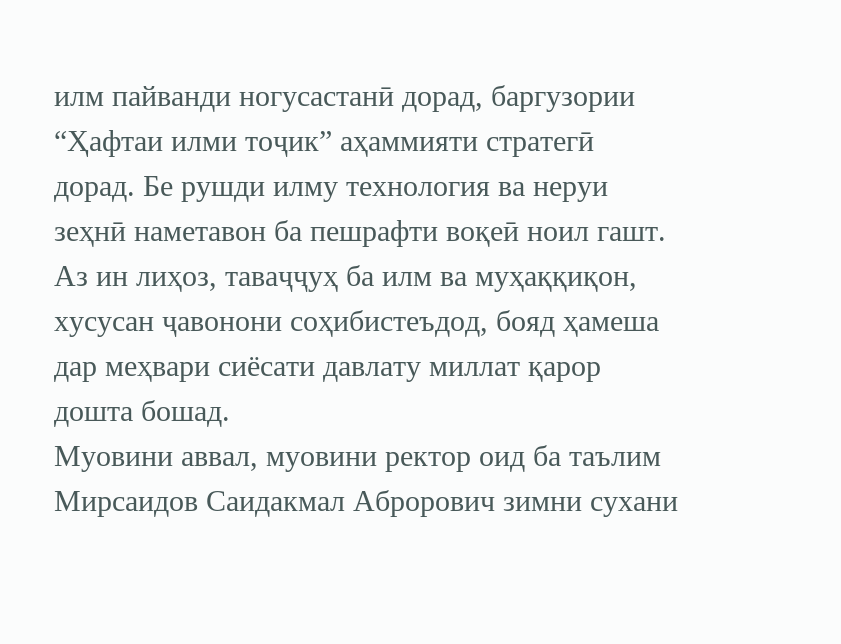илм пайванди ногусастанӣ дорад, баргузории “Ҳафтаи илми тоҷик” аҳаммияти стратегӣ дорад. Бе рушди илму технология ва неруи зеҳнӣ наметавон ба пешрафти воқеӣ ноил гашт. Аз ин лиҳоз, таваҷҷуҳ ба илм ва муҳаққиқон, хусусан ҷавонони соҳибистеъдод, бояд ҳамеша дар меҳвари сиёсати давлату миллат қарор дошта бошад.
Муовини аввал, муовини ректор оид ба таълим Мирсаидов Саидакмал Аброрович зимни сухани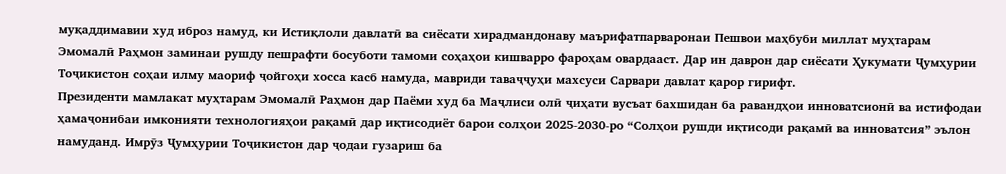муқаддимавии худ иброз намуд, ки Истиқлоли давлатӣ ва сиёсати хирадмандонаву маърифатпарваронаи Пешвои маҳбуби миллат муҳтарам Эмомалӣ Раҳмон заминаи рушду пешрафти босуботи тамоми соҳаҳои кишварро фароҳам овардааст. Дар ин даврон дар сиёсати Ҳукумати Ҷумҳурии Тоҷикистон соҳаи илму маориф ҷойгоҳи хосса касб намуда, мавриди таваҷҷуҳи махсуси Сарвари давлат қарор гирифт.
Президенти мамлакат муҳтарам Эмомалӣ Раҳмон дар Паёми худ ба Маҷлиси олӣ ҷиҳати вусъат бахшидан ба равандҳои инноватсионӣ ва истифодаи ҳамаҷонибаи имконияти технологияҳои рақамӣ дар иқтисодиёт барои солҳои 2025-2030-ро “Солҳои рушди иқтисоди рақамӣ ва инноватсия” эълон намуданд. Имрӯз Ҷумҳурии Тоҷикистон дар ҷодаи гузариш ба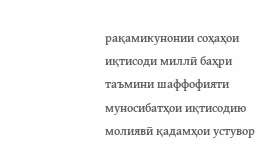рақамикунонии соҳаҳои иқтисоди миллӣ баҳри таъмини шаффофияти муносибатҳои иқтисодию молиявӣ қадамҳои устувор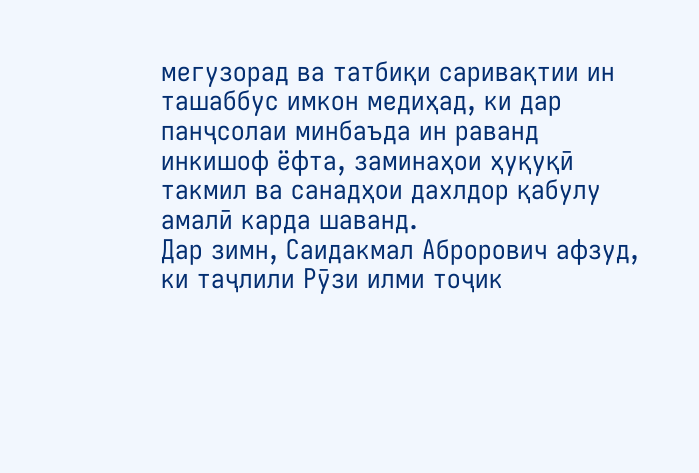мегузорад ва татбиқи саривақтии ин ташаббус имкон медиҳад, ки дар панҷсолаи минбаъда ин раванд инкишоф ёфта, заминаҳои ҳуқуқӣ такмил ва санадҳои дахлдор қабулу амалӣ карда шаванд.
Дар зимн, Саидакмал Аброрович афзуд, ки таҷлили Рӯзи илми тоҷик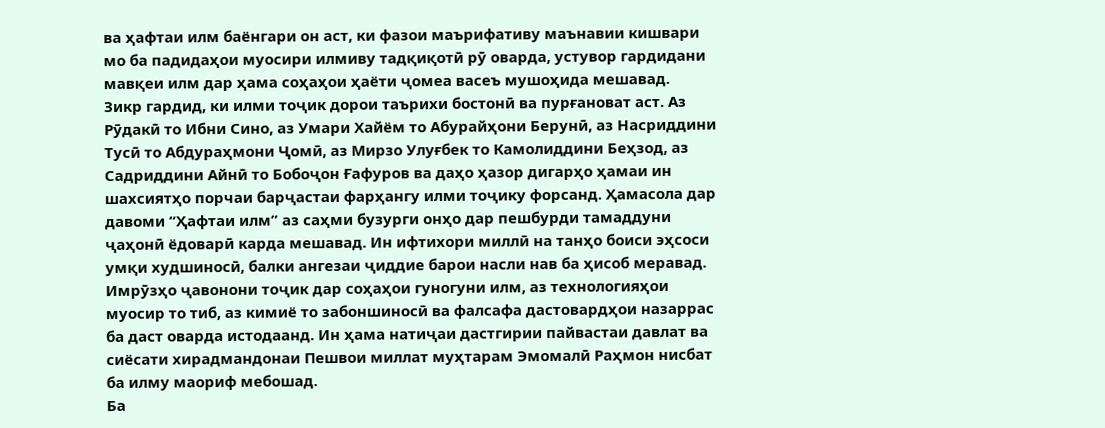ва ҳафтаи илм баёнгари он аст, ки фазои маърифативу маънавии кишвари мо ба падидаҳои муосири илмиву тадқиқотӣ рӯ оварда, устувор гардидани мавқеи илм дар ҳама соҳаҳои ҳаёти ҷомеа васеъ мушоҳида мешавад.
Зикр гардид, ки илми тоҷик дорои таърихи бостонӣ ва пурғановат аст. Аз Рӯдакӣ то Ибни Сино, аз Умари Хайём то Абурайҳони Берунӣ, аз Насриддини Тусӣ то Абдураҳмони Ҷомӣ, аз Мирзо Улуғбек то Камолиддини Беҳзод, аз Садриддини Айнӣ то Бобоҷон Ғафуров ва даҳо ҳазор дигарҳо ҳамаи ин шахсиятҳо порчаи барҷастаи фарҳангу илми тоҷику форсанд. Ҳамасола дар давоми “Ҳафтаи илм” аз саҳми бузурги онҳо дар пешбурди тамаддуни ҷаҳонӣ ёдоварӣ карда мешавад. Ин ифтихори миллӣ на танҳо боиси эҳсоси умқи худшиносӣ, балки ангезаи ҷиддие барои насли нав ба ҳисоб меравад.
Имрӯзҳо ҷавонони тоҷик дар соҳаҳои гуногуни илм, аз технологияҳои муосир то тиб, аз кимиё то забоншиносӣ ва фалсафа дастовардҳои назаррас ба даст оварда истодаанд. Ин ҳама натиҷаи дастгирии пайвастаи давлат ва сиёсати хирадмандонаи Пешвои миллат муҳтарам Эмомалӣ Раҳмон нисбат ба илму маориф мебошад.
Ба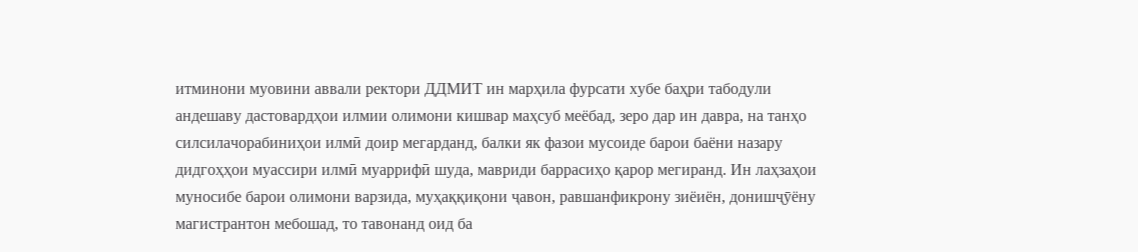итминони муовини аввали ректори ДДМИТ ин марҳила фурсати хубе баҳри табодули андешаву дастовардҳои илмии олимони кишвар маҳсуб меёбад, зеро дар ин давра, на танҳо силсилачорабиниҳои илмӣ доир мегарданд, балки як фазои мусоиде барои баёни назару дидгоҳҳои муассири илмӣ муаррифӣ шуда, мавриди баррасиҳо қарор мегиранд. Ин лаҳзаҳои муносибе барои олимони варзида, муҳаққиқони ҷавон, равшанфикрону зиёиён, донишҷӯёну магистрантон мебошад, то тавонанд оид ба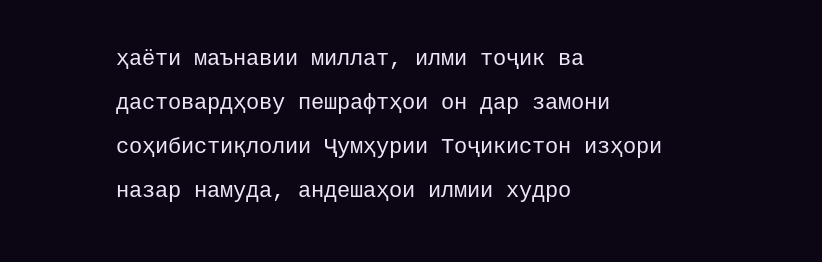ҳаёти маънавии миллат, илми тоҷик ва дастовардҳову пешрафтҳои он дар замони соҳибистиқлолии Ҷумҳурии Тоҷикистон изҳори назар намуда, андешаҳои илмии худро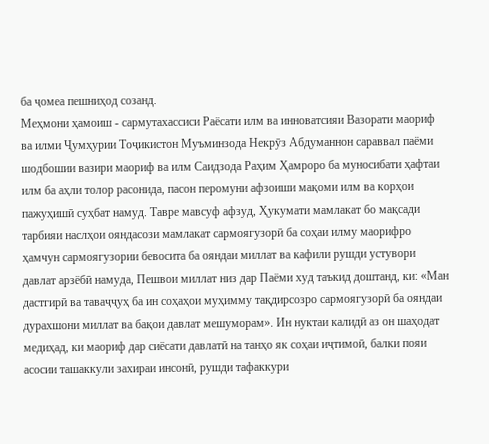ба ҷомеа пешниҳод созанд.
Меҳмони ҳамоиш - сармутахассиси Раёсати илм ва инноватсияи Вазорати маориф ва илми Ҷумҳурии Тоҷикистон Муъминзода Некрӯз Абдуманнон сараввал паёми шодбошии вазири маориф ва илм Саидзода Раҳим Ҳамроро ба муносибати ҳафтаи илм ба аҳли толор расонида, пасон перомуни афзоиши мақоми илм ва корҳои пажуҳишӣ суҳбат намуд. Тавре мавсуф афзуд, Ҳукумати мамлакат бо мақсади тарбияи наслҳои ояндасози мамлакат сармоягузорӣ ба соҳаи илму маорифро ҳамчун сармоягузории бевосита ба ояндаи миллат ва кафили рушди устувори давлат арзёбӣ намуда, Пешвои миллат низ дар Паёми худ таъкид доштанд, ки: «Ман дастгирӣ ва таваҷҷуҳ ба ин соҳаҳои муҳимму тақдирсозро сармоягузорӣ ба ояндаи дурахшони миллат ва бақои давлат мешуморам». Ин нуктаи калидӣ аз он шаҳодат медиҳад, ки маориф дар сиёсати давлатӣ на танҳо як соҳаи иҷтимоӣ, балки пояи асосии ташаккули захираи инсонӣ, рушди тафаккури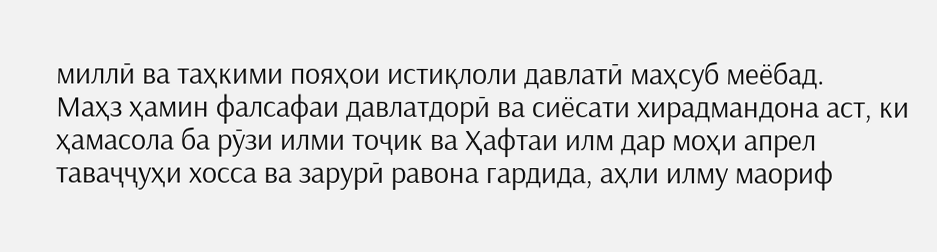миллӣ ва таҳкими пояҳои истиқлоли давлатӣ маҳсуб меёбад.
Маҳз ҳамин фалсафаи давлатдорӣ ва сиёсати хирадмандона аст, ки ҳамасола ба рӯзи илми тоҷик ва Ҳафтаи илм дар моҳи апрел таваҷҷуҳи хосса ва зарурӣ равона гардида, аҳли илму маориф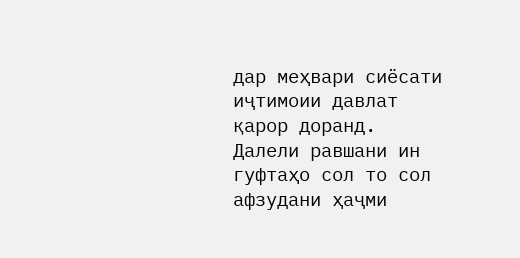дар меҳвари сиёсати иҷтимоии давлат қарор доранд. Далели равшани ин гуфтаҳо сол то сол афзудани ҳаҷми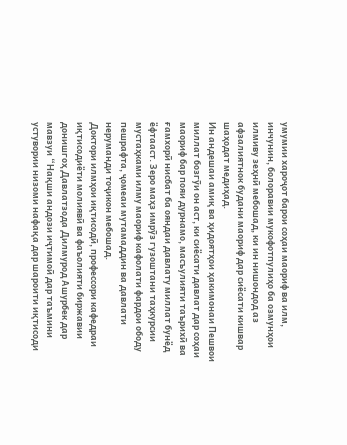умумии хароҷот барои соҳаи маориф ва илм, инчунин, болоравии мукофотпулиҳо ба озмунҳои илмиву зеҳнӣ мебошад, ки ин нишондод аз афзалиятнок будани маориф дар сиёсати кишвар шаҳодат медиҳад.
Ин андешаи амиқ ва ҳидоятҳои ҳакимонаи Пешвои миллат бозгӯи он аст, ки сиёсати давлат дар соҳаи маориф бар пояи дурнамо, масъулияти таърихӣ ва ғамхорӣ нисбат ба ояндаи давлату миллат бунёд ёфтааст. Зеро маҳз имрӯз гузоштани таҳкурсии мустаҳками илму маориф кафолати фардои ободу пешрафта, ҷомеаи мутамаддин ва давлати неруманди тоҷикон мебошад.
Доктори илмҳои иқтисодӣ, профессори кафедраи иқтисодиёти молиявӣ ва фаъолияти биржавии донишгоҳ Давлатзода Дилмурод Ашурбек дар мавзуи “Нақши андози иҷтимоӣ дар таъмини устувории низоми нафақа дар шароити иқтисоди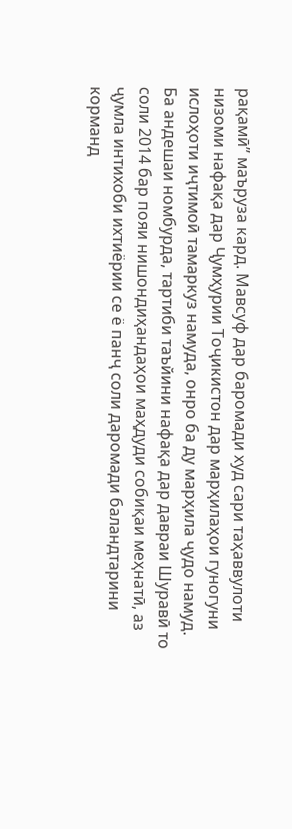рақамӣ” маъруза кард. Мавсуф дар баромади худ сари таҳаввулоти низоми нафақа дар Ҷумҳурии Тоҷикистон дар марҳилаҳои гуногуни ислоҳоти иҷтимоӣ тамаркуз намуда, онро ба ду марҳила ҷудо намуд. Ба андешаи номбурда, тартиби таъйини нафақа дар давраи Шуравӣ то соли 2014 бар пояи нишондиҳандаҳои маҳдуди собиқаи меҳнатӣ, аз ҷумла интихоби ихтиёрии се ё панҷ соли даромади баландтарини корманд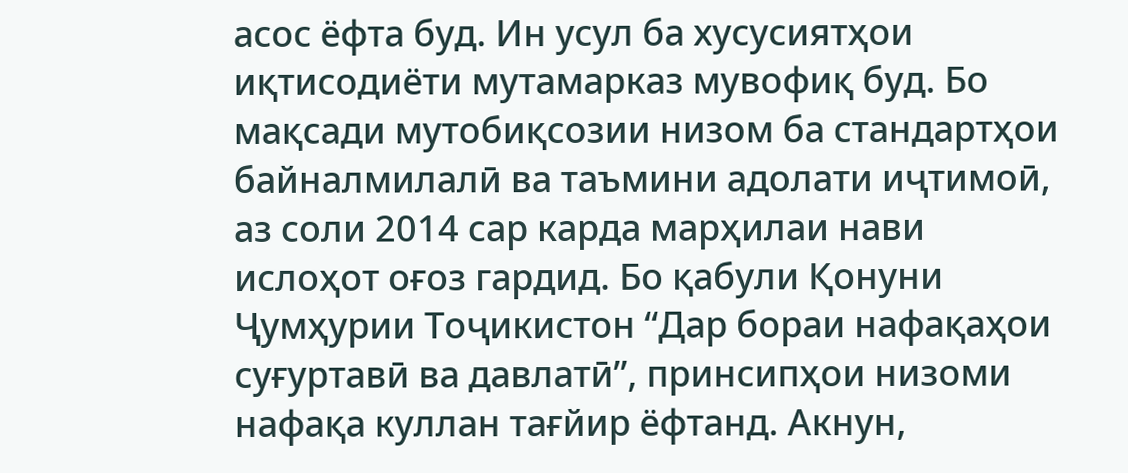асос ёфта буд. Ин усул ба хусусиятҳои иқтисодиёти мутамарказ мувофиқ буд. Бо мақсади мутобиқсозии низом ба стандартҳои байналмилалӣ ва таъмини адолати иҷтимоӣ, аз соли 2014 сар карда марҳилаи нави ислоҳот оғоз гардид. Бо қабули Қонуни Ҷумҳурии Тоҷикистон “Дар бораи нафақаҳои суғуртавӣ ва давлатӣ”, принсипҳои низоми нафақа куллан тағйир ёфтанд. Акнун,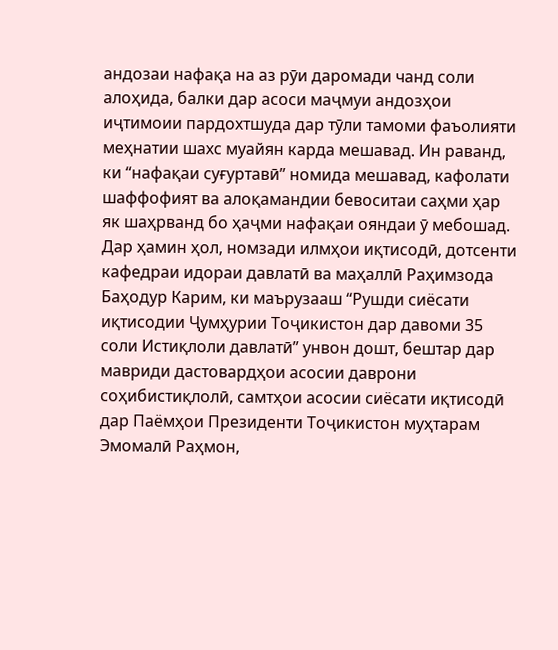андозаи нафақа на аз рӯи даромади чанд соли алоҳида, балки дар асоси маҷмуи андозҳои иҷтимоии пардохтшуда дар тӯли тамоми фаъолияти меҳнатии шахс муайян карда мешавад. Ин раванд, ки “нафақаи суғуртавӣ” номида мешавад, кафолати шаффофият ва алоқамандии бевоситаи саҳми ҳар як шаҳрванд бо ҳаҷми нафақаи ояндаи ӯ мебошад.
Дар ҳамин ҳол, номзади илмҳои иқтисодӣ, дотсенти кафедраи идораи давлатӣ ва маҳаллӣ Раҳимзода Баҳодур Карим, ки маърузааш “Рушди сиёсати иқтисодии Ҷумҳурии Тоҷикистон дар давоми 35 соли Истиқлоли давлатӣ” унвон дошт, бештар дар мавриди дастовардҳои асосии даврони соҳибистиқлолӣ, самтҳои асосии сиёсати иқтисодӣ дар Паёмҳои Президенти Тоҷикистон муҳтарам Эмомалӣ Раҳмон,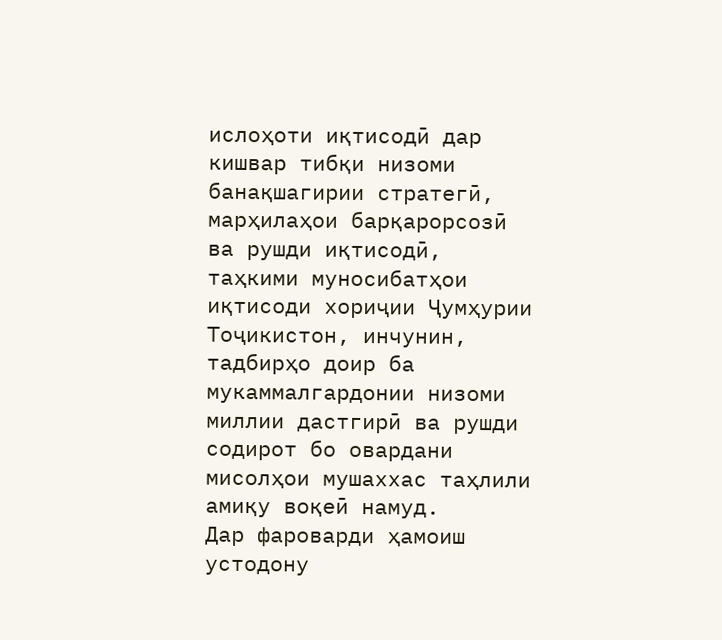ислоҳоти иқтисодӣ дар кишвар тибқи низоми банақшагирии стратегӣ, марҳилаҳои барқарорсозӣ ва рушди иқтисодӣ, таҳкими муносибатҳои иқтисоди хориҷии Ҷумҳурии Тоҷикистон, инчунин, тадбирҳо доир ба мукаммалгардонии низоми миллии дастгирӣ ва рушди содирот бо овардани мисолҳои мушаххас таҳлили амиқу воқеӣ намуд.
Дар фароварди ҳамоиш устодону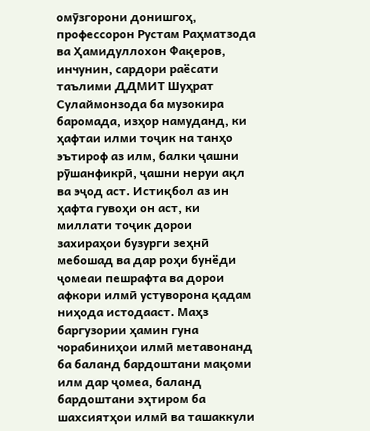омӯзгорони донишгоҳ, профессорон Рустам Раҳматзода ва Ҳамидуллохон Фақеров, инчунин, сардори раёсати таълими ДДМИТ Шуҳрат Сулаймонзода ба музокира баромада, изҳор намуданд, ки ҳафтаи илми тоҷик на танҳо эътироф аз илм, балки ҷашни рӯшанфикрӣ, ҷашни неруи ақл ва эҷод аст. Истиқбол аз ин ҳафта гувоҳи он аст, ки миллати тоҷик дорои захираҳои бузурги зеҳнӣ мебошад ва дар роҳи бунёди ҷомеаи пешрафта ва дорои афкори илмӣ устуворона қадам ниҳода истодааст. Маҳз баргузории ҳамин гуна чорабиниҳои илмӣ метавонанд ба баланд бардоштани мақоми илм дар ҷомеа, баланд бардоштани эҳтиром ба шахсиятҳои илмӣ ва ташаккули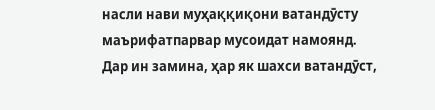насли нави муҳаққиқони ватандӯсту маърифатпарвар мусоидат намоянд.
Дар ин замина, ҳар як шахси ватандӯст,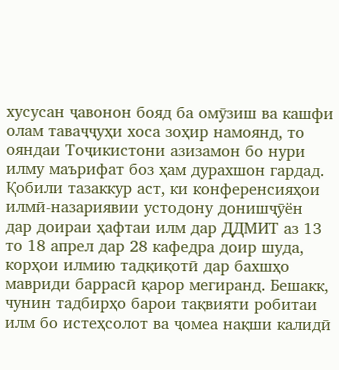хусусан ҷавонон бояд ба омӯзиш ва кашфи олам таваҷҷуҳи хоса зоҳир намоянд, то ояндаи Тоҷикистони азизамон бо нури илму маърифат боз ҳам дурахшон гардад.
Қобили тазаккур аст, ки конференсияҳои илмӣ-назариявии устодону донишҷӯён дар доираи ҳафтаи илм дар ДДМИТ аз 13 то 18 апрел дар 28 кафедра доир шуда, корҳои илмию тадқиқотӣ дар бахшҳо мавриди баррасӣ қарор мегиранд. Бешакк, чунин тадбирҳо барои тақвияти робитаи илм бо истеҳсолот ва ҷомеа нақши калидӣ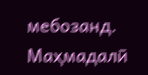мебозанд.
Маҳмадалӣ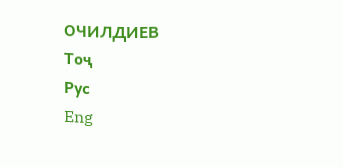ОЧИЛДИЕВ
Тоҷ
Рус
Eng